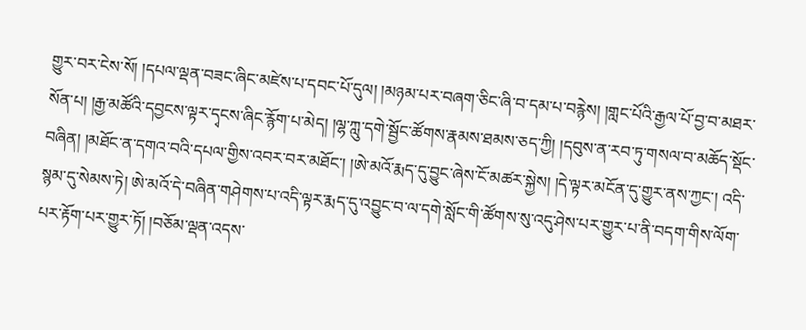གྱུར་བར་ངེས་སོ། །དཔལ་ལྡན་བཟང་ཞིང་མཛེས་པ་དབང་པོ་དུལ། །མཉམ་པར་བཞག་ཅིང་ཞི་བ་དམ་པ་བརྙེས། །གླང་པོའི་རྒྱལ་པོ་བྱ་བ་མཐར་སོན་པ། །རྒྱ་མཚོའི་དབྱངས་ལྟར་དྭངས་ཞིང་རྙོག་པ་མེད། །ལྷ་ཀླུ་དགེ་སྦྱོང་ཚོགས་རྣམས་ཐམས་ཅད་ཀྱི། །དབུས་ན་རབ་ཏུ་གསལ་བ་མཆོད་སྡོང་བཞིན། །མཐོང་ན་དགའ་བའི་དཔལ་གྱིས་འབར་བར་མཐོང་། །ཨེ་མའོ་རྨད་དུ་བྱུང་ཞེས་ངོ་མཚར་སྐྱེས། །དེ་ལྟར་མངོན་དུ་གྱུར་ནས་ཀྱང་། འདི་སྙམ་དུ་སེམས་ཏེ། ཨེ་མའོ་དེ་བཞིན་གཤེགས་པ་འདི་ལྟར་རྨད་དུ་འབྱུང་བ་ལ་དགེ་སློང་གི་ཚོགས་སུ་འདུ་ཤེས་པར་གྱུར་པ་ནི་བདག་གིས་ལོག་པར་རྟོག་པར་གྱུར་ཏོ། །བཅོམ་ལྡན་འདས་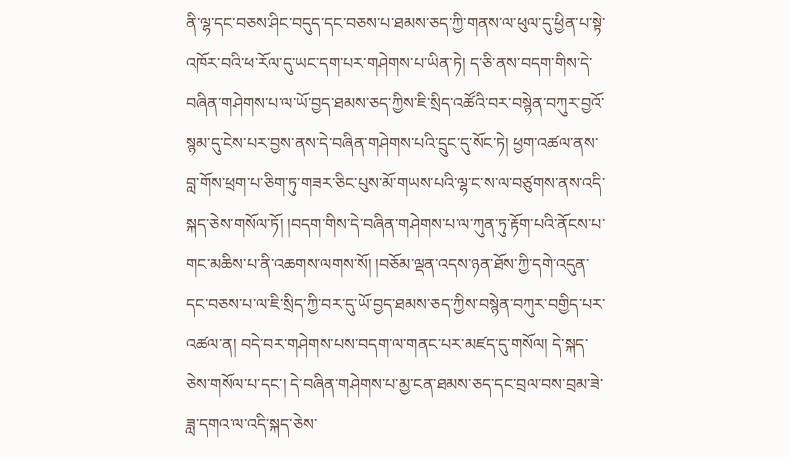ནི་ལྷ་དང་བཅས་ཤིང་བདུད་དང་བཅས་པ་ཐམས་ཅད་ཀྱི་གནས་ལ་ཕུལ་དུ་ཕྱིན་པ་སྟེ་འཁོར་བའི་ཕ་རོལ་དུ་ཡང་དག་པར་གཤེགས་པ་ཡིན་ཏེ། ད་ཅི་ནས་བདག་གིས་དེ་བཞིན་གཤེགས་པ་ལ་ཡོ་བྱད་ཐམས་ཅད་ཀྱིས་ཇི་སྲིད་འཚོའི་བར་བསྙེན་བཀུར་བྱའོ་སྙམ་དུ་ངེས་པར་བྱས་ནས་དེ་བཞིན་གཤེགས་པའི་དྲུང་དུ་སོང་ཏེ། ཕྱག་འཚལ་ནས་བླ་གོས་ཕྲག་པ་ཅིག་ཏུ་གཟར་ཅིང་པུས་མོ་གཡས་པའི་ལྷ་ང་ས་ལ་བཙུགས་ནས་འདི་སྐད་ཅེས་གསོལ་ཏོ། །བདག་གིས་དེ་བཞིན་གཤེགས་པ་ལ་ཀུན་ཏུ་རྟོག་པའི་ནོངས་པ་གང་མཆིས་པ་ནི་འཆགས་ལགས་སོ། །བཅོམ་ལྡན་འདས་ཉན་ཐོས་ཀྱི་དགེ་འདུན་དང་བཅས་པ་ལ་ཇི་སྲིད་ཀྱི་བར་དུ་ཡོ་བྱད་ཐམས་ཅད་ཀྱིས་བསྙེན་བཀུར་བགྱིད་པར་འཚལ་ན། བདེ་བར་གཤེགས་པས་བདག་ལ་གནང་པར་མཛད་དུ་གསོལ། དེ་སྐད་ཅེས་གསོལ་པ་དང་། དེ་བཞིན་གཤེགས་པ་མྱ་ངན་ཐམས་ཅད་དང་བྲལ་བས་བྲམ་ཟེ་ཟླ་དགའ་ལ་འདི་སྐད་ཅེས་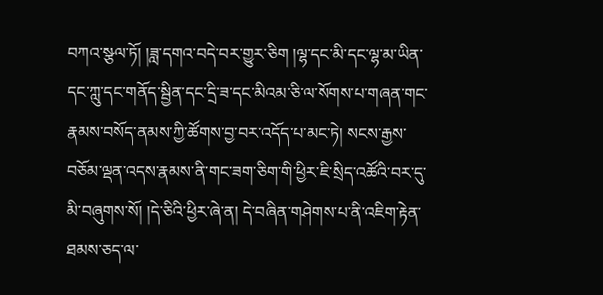བཀའ་སྩལ་ཏོ། །ཟླ་དགའ་བདེ་བར་གྱུར་ཅིག །ལྷ་དང་མི་དང་ལྷ་མ་ཡིན་དང་ཀླུ་དང་གནོད་སྦྱིན་དང་དྲི་ཟ་དང་མིའམ་ཅི་ལ་སོགས་པ་གཞན་གང་རྣམས་བསོད་ནམས་ཀྱི་ཚོགས་བྱ་བར་འདོད་པ་མང་ཏེ། སངས་རྒྱས་བཅོམ་ལྡན་འདས་རྣམས་ནི་གང་ཟག་ཅིག་གི་ཕྱིར་ཇི་སྲིད་འཚོའི་བར་དུ་མི་བཞུགས་སོ། །དེ་ཅིའི་ཕྱིར་ཞེ་ན། དེ་བཞིན་གཤེགས་པ་ནི་འཇིག་རྟེན་ཐམས་ཅད་ལ་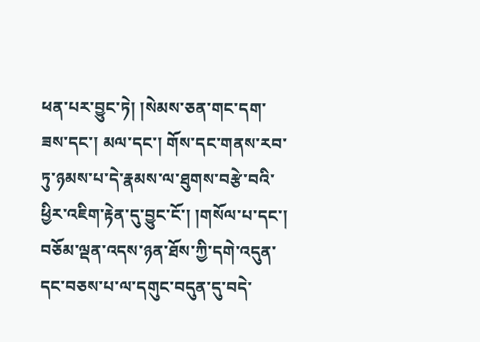ཕན་པར་བྱུང་ཏེ། །སེམས་ཅན་གང་དག་ཟས་དང་། མལ་དང་། གོས་དང་གནས་རབ་ཏུ་ཉམས་པ་དེ་རྣམས་ལ་ཐུགས་བརྩེ་བའི་ཕྱིར་འཇིག་རྟེན་དུ་བྱུང་ངོ་། །གསོལ་པ་དང་། བཅོམ་ལྡན་འདས་ཉན་ཐོས་ཀྱི་དགེ་འདུན་དང་བཅས་པ་ལ་དགུང་བདུན་དུ་བདེ་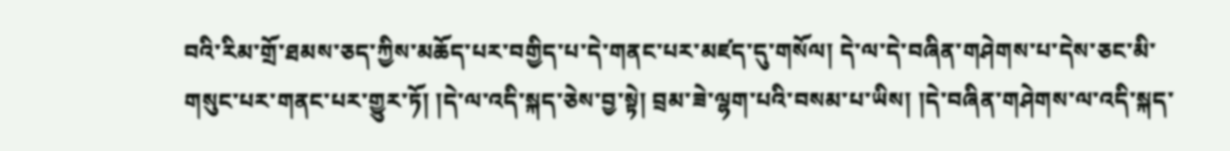བའི་རིམ་གྲོ་ཐམས་ཅད་ཀྱིས་མཆོད་པར་བགྱིད་པ་དེ་གནང་པར་མཛད་དུ་གསོལ། དེ་ལ་དེ་བཞིན་གཤེགས་པ་དེས་ཅང་མི་གསུང་པར་གནང་པར་གྱུར་ཏོ། །དེ་ལ་འདི་སྐད་ཅེས་བྱ་སྟེ། བྲམ་ཟེ་ལྷག་པའི་བསམ་པ་ཡིས། །དེ་བཞིན་གཤེགས་ལ་འདི་སྐད་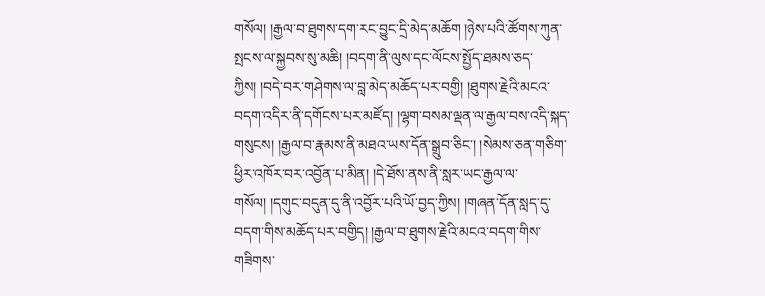གསོལ། །རྒྱལ་བ་ཐུགས་དག་རང་བྱུང་དྲི་མེད་མཆོག །ཉེས་པའི་ཚོགས་ཀུན་སྤངས་ལ་སྐྱབས་སུ་མཆི། །བདག་ནི་ལུས་དང་ལོངས་སྤྱོད་ཐམས་ཅད་ཀྱིས། །བདེ་བར་གཤེགས་ལ་བླ་མེད་མཆོད་པར་བགྱི། །ཐུགས་རྗེའི་མངའ་བདག་འདིར་ནི་དགོངས་པར་མཛོད། །ལྷག་བསམ་ལྡན་ལ་རྒྱལ་བས་འདི་སྐད་གསུངས། །རྒྱལ་བ་རྣམས་ནི་མཐའ་ཡས་དོན་སྒྲུབ་ཅིང་། །སེམས་ཅན་གཅིག་ཕྱིར་འཁོར་བར་འབྱོན་པ་མིན། །དེ་ཐོས་ནས་ནི་སླར་ཡང་རྒྱལ་ལ་གསོལ། །དགུང་བདུན་དུ་ནི་འབྱོར་པའི་ཡོ་བྱད་ཀྱིས། །གཞན་དོན་སླད་དུ་བདག་གིས་མཆོད་པར་བགྱིད། །རྒྱལ་བ་ཐུགས་རྗེའི་མངའ་བདག་གིས་གཟིགས་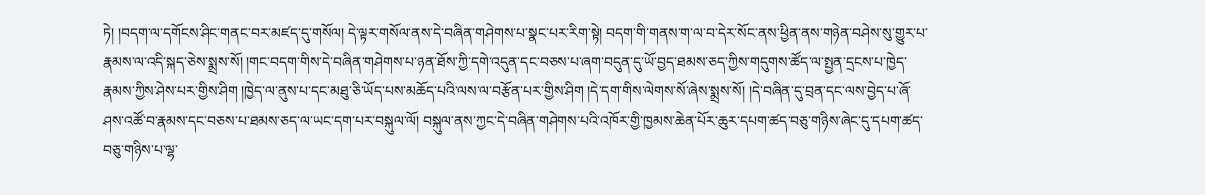ཏེ། །བདག་ལ་དགོངས་ཤིང་གནང་བར་མཛད་དུ་གསོལ། དེ་ལྟར་གསོལ་ནས་དེ་བཞིན་གཤེགས་པ་སྣང་པར་རིག་སྟེ། བདག་གི་གནས་ག་ལ་བ་དེར་སོང་ནས་ཕྱིན་ནས་གཉེན་བཤེས་སུ་གྱུར་པ་རྣམས་ལ་འདི་སྐད་ཅེས་སྨྲས་སོ། །གང་བདག་གིས་དེ་བཞིན་གཤེགས་པ་ཉན་ཐོས་ཀྱི་དགེ་འདུན་དང་བཅས་པ་ཞག་བདུན་དུ་ཡོ་བྱད་ཐམས་ཅད་ཀྱིས་གདུགས་ཚོད་ལ་སྤྱན་དྲངས་པ་ཁྱེད་རྣམས་ཀྱིས་ཤེས་པར་གྱིས་ཤིག །ཁྱེད་ལ་ནུས་པ་དང་མཐུ་ཅི་ཡོད་པས་མཆོད་པའི་ལས་ལ་བརྩོན་པར་གྱིས་ཤིག །དེ་དག་གིས་ལེགས་སོ་ཞེས་སྨྲས་སོ། །དེ་བཞིན་དུ་བྲན་དང་ལས་བྱེད་པ་ཞོ་ཤས་འཚོ་བ་རྣམས་དང་བཅས་པ་ཐམས་ཅད་ལ་ཡང་དག་པར་བསྐུལ་ལོ། བསྐུལ་ནས་ཀྱང་དེ་བཞིན་གཤེགས་པའི་འཁོར་གྱི་ཁྱམས་ཆེན་པོར་ཆུར་དཔག་ཚད་བཅུ་གཉིས་ཞེང་དུ་དཔག་ཚད་བཅུ་གཉིས་པ་ལྷ་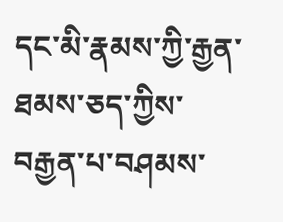དང་མི་རྣམས་ཀྱི་རྒྱན་ཐམས་ཅད་ཀྱིས་བརྒྱན་པ་བཤམས་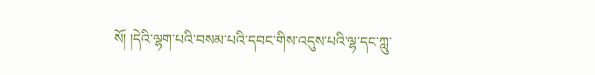སོ། །དེའི་ལྷག་པའི་བསམ་པའི་དབང་གིས་འདུས་པའི་ལྷ་དང་ཀླུ་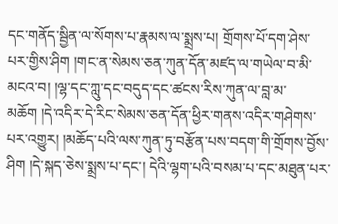དང་གནོད་སྦྱིན་ལ་སོགས་པ་རྣམས་ལ་སྨྲས་པ། གྲོགས་པོ་དག་ཤེས་པར་གྱིས་ཤིག །གང་ན་སེམས་ཅན་ཀུན་དོན་མཛད་ལ་གཡེལ་བ་མི་མངའ་བ། །ལྷ་དང་ཀླུ་དང་བདུད་དང་ཚངས་རིས་ཀུན་ལ་བླ་མ་མཆོག །དེ་འདིར་དེ་རིང་སེམས་ཅན་དོན་ཕྱིར་གནས་འདིར་གཤེགས་པར་འགྱུར། །མཆོད་པའི་ལས་ཀུན་ཏུ་བརྩོན་པས་བདག་གི་གྲོགས་བྱོས་ཤིག །དེ་སྐད་ཅེས་སྨྲས་པ་དང་། དེའི་ལྷག་པའི་བསམ་པ་དང་མཐུན་པར་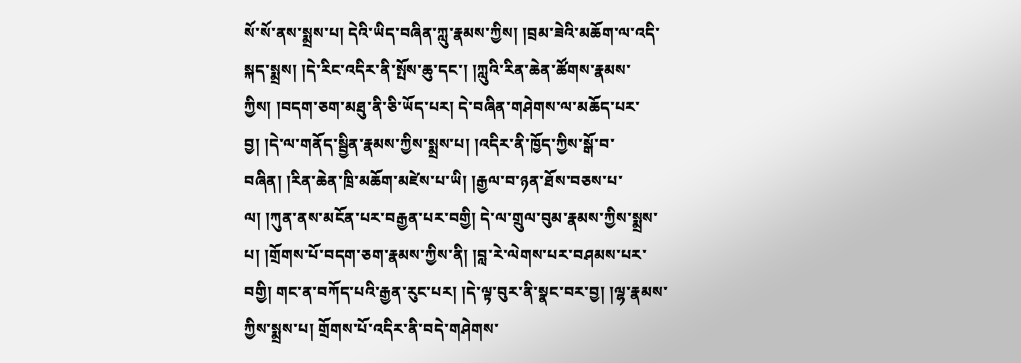སོ་སོ་ནས་སྨྲས་པ། དེའི་ཡིད་བཞིན་ཀླུ་རྣམས་ཀྱིས། །བྲམ་ཟེའི་མཆོག་ལ་འདི་སྐད་སྨྲས། །དེ་རིང་འདིར་ནི་སྤོས་ཆུ་དང་། །ཀླུའི་རིན་ཆེན་ཚོགས་རྣམས་ཀྱིས། །བདག་ཅག་མཐུ་ནི་ཅི་ཡོད་པར། དེ་བཞིན་གཤེགས་ལ་མཆོད་པར་བྱ། །དེ་ལ་གནོད་སྦྱིན་རྣམས་ཀྱིས་སྨྲས་པ། །འདིར་ནི་ཁྱོད་ཀྱིས་སྒོ་བ་བཞིན། །རིན་ཆེན་ཁྲི་མཆོག་མཛེས་པ་ཡི། །རྒྱལ་བ་ཉན་ཐོས་བཅས་པ་ལ། །ཀུན་ནས་མངོན་པར་བརྒྱན་པར་བགྱི། དེ་ལ་གྲུལ་བུམ་རྣམས་ཀྱིས་སྨྲས་པ། །གྲོགས་པོ་བདག་ཅག་རྣམས་ཀྱིས་ནི། །བླ་རེ་ལེགས་པར་བཤམས་པར་བགྱི། གང་ན་བཀོད་པའི་རྒྱན་རུང་པར། །དེ་ལྟ་བུར་ནི་སྣང་བར་བྱ། །ལྷ་རྣམས་ཀྱིས་སྨྲས་པ། གྲོགས་པོ་འདིར་ནི་བདེ་གཤེགས་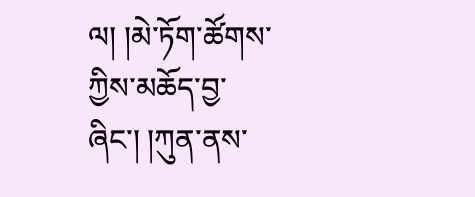ལ། །མེ་ཏོག་ཚོགས་ཀྱིས་མཆོད་བྱ་ཞིང་། །ཀུན་ནས་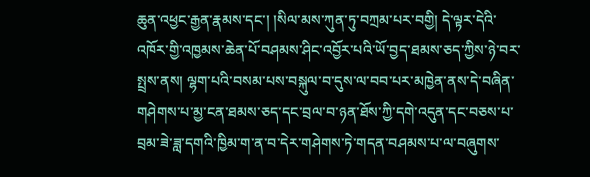ཆུན་འཕྱང་རྒྱན་རྣམས་དང་། །སིལ་མས་ཀུན་ཏུ་བཀྲམ་པར་བགྱི། དེ་ལྟར་དེའི་འཁོར་གྱི་འཁྱམས་ཆེན་པོ་བཤམས་ཤིང་འབྱོར་པའི་ཡོ་བྱད་ཐམས་ཅད་ཀྱིས་ཉེ་བར་སྤྲས་ནས། ལྷག་པའི་བསམ་པས་བསྐུལ་བ་དུས་ལ་བབ་པར་མཁྱེན་ནས་དེ་བཞིན་གཤེགས་པ་མྱ་ངན་ཐམས་ཅད་དང་བྲལ་བ་ཉན་ཐོས་ཀྱི་དགེ་འདུན་དང་བཅས་པ་བྲམ་ཟེ་ཟླ་དགའི་ཁྱིམ་ག་ན་བ་དེར་གཤེགས་ཏེ་གདན་བཤམས་པ་ལ་བཞུགས་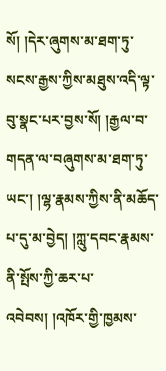སོ། །དེར་ཞུགས་མ་ཐག་ཏུ་སངས་རྒྱས་ཀྱིས་མཐུས་འདི་ལྟ་བུ་སྣང་པར་བྱས་སོ། །རྒྱལ་བ་གདན་ལ་བཞུགས་མ་ཐག་ཏུ་ཡང་། །ལྷ་རྣམས་ཀྱིས་ནི་མཆོད་པ་དུ་མ་བྱེད། །ཀླུ་དབང་རྣམས་ནི་སྤོས་ཀྱི་ཆར་པ་འབེབས། །འཁོར་གྱི་ཁྱམས་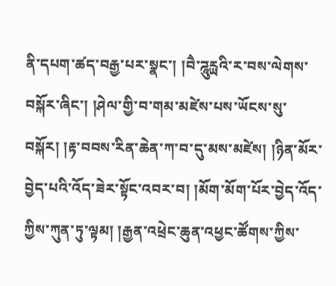ནི་དཔག་ཚད་བརྒྱ་པར་སྣང་། །བཻ་ཌཱུརྻའི་ར་བས་ལེགས་བསྐོར་ཞིང་། །ཤེལ་གྱི་བ་གམ་མཛེས་པས་ཡོངས་སུ་བསྐོར། །རྟ་བབས་རིན་ཆེན་ཀ་བ་དུ་མས་མཛེས། །ཉིན་མོར་བྱེད་པའི་འོད་ཟེར་སྟོང་འབར་བ། །མོག་མོག་པོར་བྱེད་འོད་ཀྱིས་ཀུན་ཏུ་ལྟམ། །རྒྱན་འཕྲེང་ཆུན་འཕྱང་ཚོགས་ཀྱིས་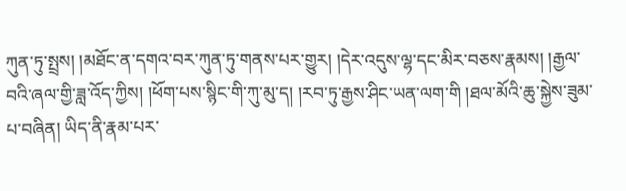ཀུན་ཏུ་སྤྲས། །མཐོང་ན་དགའ་བར་ཀུན་ཏུ་གནས་པར་གྱུར། །དེར་འདུས་ལྷ་དང་མིར་བཅས་རྣམས། །རྒྱལ་བའི་ཞལ་གྱི་ཟླ་འོད་ཀྱིས། །ཕོག་པས་སྙིང་གི་ཀུ་མུ་ད། །རབ་ཏུ་རྒྱས་ཤིང་ཡན་ལག་གི །ཐལ་མོའི་ཆུ་སྐྱེས་ཟུམ་པ་བཞིན། ཡིད་ནི་རྣམ་པར་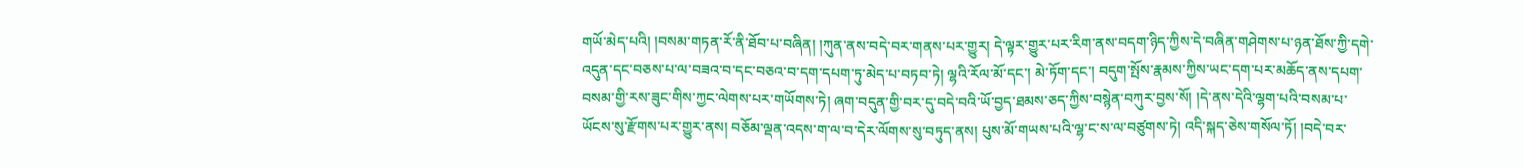གཡོ་མེད་པའི། །བསམ་གཏན་རོ་ནི་ཐོབ་པ་བཞིན། །ཀུན་ནས་བདེ་བར་གནས་པར་གྱུར། དེ་ལྟར་གྱུར་པར་རིག་ནས་བདག་ཉིད་ཀྱིས་དེ་བཞིན་གཤེགས་པ་ཉན་ཐོས་ཀྱི་དགེ་འདུན་དང་བཅས་པ་ལ་བཟའ་བ་དང་བཅའ་བ་དག་དཔག་ཏུ་མེད་པ་བཏབ་ཏེ། ལྷའི་རོལ་མོ་དང་། མེ་ཏོག་དང་། བདུག་སྤོས་རྣམས་ཀྱིས་ཡང་དག་པར་མཆོད་ནས་དཔག་བསམ་གྱི་རས་ཟུང་གིས་ཀྱང་ལེགས་པར་གཡོགས་ཏེ། ཞག་བདུན་གྱི་བར་དུ་བདེ་བའི་ཡོ་བྱད་ཐམས་ཅད་ཀྱིས་བསྙེན་བཀུར་བྱས་སོ། །དེ་ནས་དེའི་ལྷག་པའི་བསམ་པ་ཡོངས་སུ་རྫོགས་པར་གྱུར་ནས། བཅོམ་ལྡན་འདས་ག་ལ་བ་དེར་ལོགས་སུ་བཏུད་ནས། པུས་མོ་གཡས་པའི་ལྷ་ང་ས་ལ་བཙུགས་ཏེ། འདི་སྐད་ཅེས་གསོལ་ཏོ། །བདེ་བར་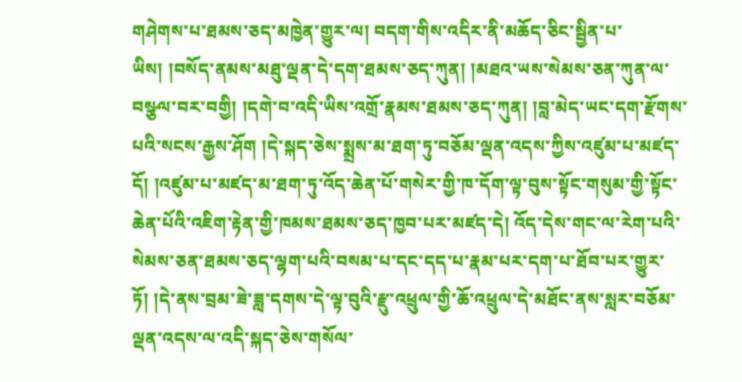གཤེགས་པ་ཐམས་ཅད་མཁྱེན་གྱུར་ལ། བདག་གིས་འདིར་ནི་མཆོད་ཅིང་སྦྱིན་པ་ཡིས། །བསོད་ནམས་མཐུ་ལྡན་དེ་དག་ཐམས་ཅད་ཀུན། །མཐའ་ཡས་སེམས་ཅན་ཀུན་ལ་བསྩལ་བར་བགྱི། །དགེ་བ་འདི་ཡིས་འགྲོ་རྣམས་ཐམས་ཅད་ཀུན། །བླ་མེད་ཡང་དག་རྫོགས་པའི་སངས་རྒྱས་ཤོག །དེ་སྐད་ཅེས་སྨྲས་མ་ཐག་ཏུ་བཅོམ་ལྡན་འདས་ཀྱིས་འཛུམ་པ་མཛད་དོ། །འཛུམ་པ་མཛད་མ་ཐག་ཏུ་འོད་ཆེན་པོ་གསེར་གྱི་ཁ་དོག་ལྟ་བུས་སྟོང་གསུམ་གྱི་སྟོང་ཆེན་པོའི་འཇིག་རྟེན་གྱི་ཁམས་ཐམས་ཅད་ཁྱབ་པར་མཛད་དེ། འོད་དེས་གང་ལ་རེག་པའི་སེམས་ཅན་ཐམས་ཅད་ལྷག་པའི་བསམ་པ་དང་དད་པ་རྣམ་པར་དག་པ་ཐོབ་པར་གྱུར་ཏོ། །དེ་ནས་བྲམ་ཟེ་ཟླ་དགས་དེ་ལྟ་བུའི་རྫུ་འཕྲུལ་གྱི་ཆོ་འཕྲུལ་དེ་མཐོང་ནས་སླར་བཅོམ་ལྡན་འདས་ལ་འདི་སྐད་ཅེས་གསོལ་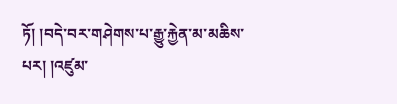ཏོ། །བདེ་བར་གཤེགས་པ་རྒྱུ་རྐྱེན་མ་མཆིས་པར། །འཛུམ་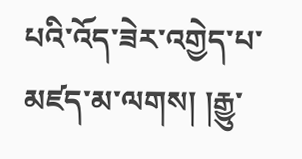པའི་འོད་ཟེར་འགྱེད་པ་མཛད་མ་ལགས། །རྒྱུ་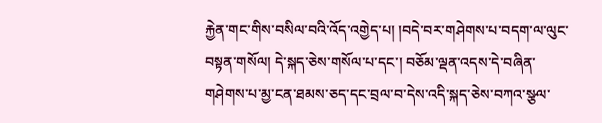རྐྱེན་གང་གིས་བསིལ་བའི་འོད་འགྱེད་པ། །བདེ་བར་གཤེགས་པ་བདག་ལ་ལུང་བསྟན་གསོལ། དེ་སྐད་ཅེས་གསོལ་པ་དང་། བཅོམ་ལྡན་འདས་དེ་བཞིན་གཤེགས་པ་མྱ་ངན་ཐམས་ཅད་དང་བྲལ་བ་དེས་འདི་སྐད་ཅེས་བཀའ་སྩལ་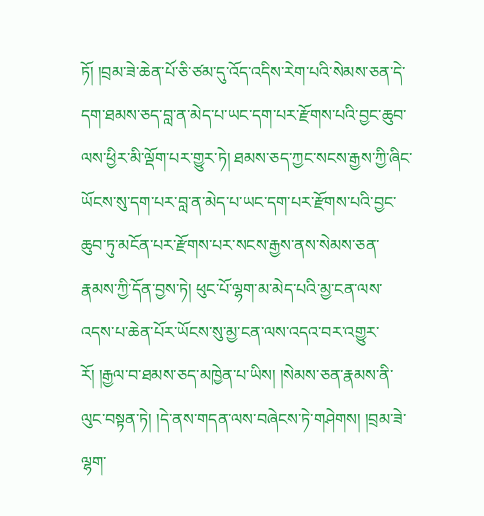ཏོ། །བྲམ་ཟེ་ཆེན་པོ་ཅི་ཙམ་དུ་འོད་འདིས་རེག་པའི་སེམས་ཅན་དེ་དག་ཐམས་ཅད་བླ་ན་མེད་པ་ཡང་དག་པར་རྫོགས་པའི་བྱང་ཆུབ་ལས་ཕྱིར་མི་ལྡོག་པར་གྱུར་ཏེ། ཐམས་ཅད་ཀྱང་སངས་རྒྱས་ཀྱི་ཞིང་ཡོངས་སུ་དག་པར་བླ་ན་མེད་པ་ཡང་དག་པར་རྫོགས་པའི་བྱང་ཆུབ་ཏུ་མངོན་པར་རྫོགས་པར་སངས་རྒྱས་ནས་སེམས་ཅན་རྣམས་ཀྱི་དོན་བྱས་ཏེ། ཕུང་པོ་ལྷག་མ་མེད་པའི་མྱ་ངན་ལས་འདས་པ་ཆེན་པོར་ཡོངས་སུ་མྱ་ངན་ལས་འདའ་བར་འགྱུར་རོ། །རྒྱལ་བ་ཐམས་ཅད་མཁྱེན་པ་ཡིས། །སེམས་ཅན་རྣམས་ནི་ལུང་བསྟན་ཏེ། །དེ་ནས་གདན་ལས་བཞེངས་ཏེ་གཤེགས། །བྲམ་ཟེ་ལྷག་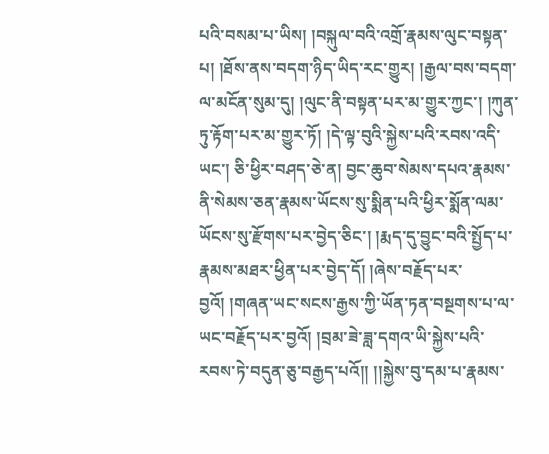པའི་བསམ་པ་ཡིས། །བསྐུལ་བའི་འགྲོ་རྣམས་ལུང་བསྟན་པ། །ཐོས་ནས་བདག་ཉིད་ཡིད་རང་གྱུར། །རྒྱལ་བས་བདག་ལ་མངོན་སུམ་དུ། །ལུང་ནི་བསྟན་པར་མ་གྱུར་ཀྱང་། །ཀུན་ཏུ་རྟོག་པར་མ་གྱུར་ཏོ། །དེ་ལྟ་བུའི་སྐྱེས་པའི་རབས་འདི་ཡང་། ཅི་ཕྱིར་བཤད་ཅེ་ན། བྱང་ཆུབ་སེམས་དཔའ་རྣམས་ནི་སེམས་ཅན་རྣམས་ཡོངས་སུ་སྨིན་པའི་ཕྱིར་སྨོན་ལམ་ཡོངས་སུ་རྫོགས་པར་བྱེད་ཅིང་། །རྨད་དུ་བྱུང་བའི་སྤྱོད་པ་རྣམས་མཐར་ཕྱིན་པར་བྱེད་དོ། །ཞེས་བརྗོད་པར་བྱའོ། །གཞན་ཡང་སངས་རྒྱས་ཀྱི་ཡོན་ཏན་བསྔགས་པ་ལ་ཡང་བརྗོད་པར་བྱའོ། །བྲམ་ཟེ་ཟླ་དགའ་ཡི་སྐྱེས་པའི་རབས་ཏེ་བདུན་ཅུ་བརྒྱད་པའོ།། །།སྐྱེས་བུ་དམ་པ་རྣམས་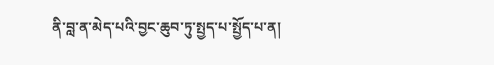ནི་བླ་ན་མེད་པའི་བྱང་ཆུབ་ཏུ་སྤྱད་པ་སྤྱོད་པ་ན།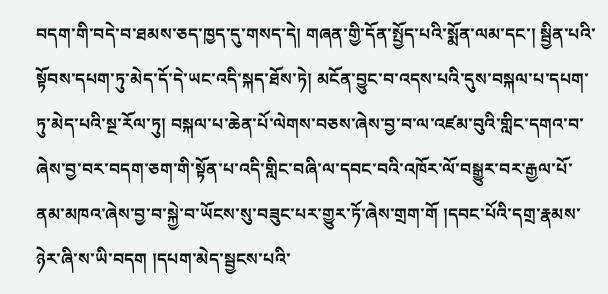བདག་གི་བདེ་བ་ཐམས་ཅད་ཁྱད་དུ་གསད་དེ། གཞན་གྱི་དོན་སྤྱོད་པའི་སྨོན་ལམ་དང་། སྦྱིན་པའི་སྟོབས་དཔག་ཏུ་མེད་དོ་དེ་ཡང་འདི་སྐད་ཐོས་ཏེ། མངོན་བྱུང་བ་འདས་པའི་དུས་བསྐལ་པ་དཔག་ཏུ་མེད་པའི་སྔ་རོལ་ཏུ། བསྐལ་པ་ཆེན་པོ་ལེགས་བཅས་ཞེས་བྱ་བ་ལ་འཛམ་བུའི་གླིང་དགའ་བ་ཞེས་བྱ་བར་བདག་ཅག་གི་སྟོན་པ་འདི་གླིང་བཞི་ལ་དབང་བའི་འཁོར་ལོ་བསྒྱུར་བར་རྒྱལ་པོ་ནམ་མཁའ་ཞེས་བྱ་བ་སྐྱེ་བ་ཡོངས་སུ་བཟུང་པར་གྱུར་ཏོ་ཞེས་གྲག་གོ །དབང་པོའི་དགྲ་རྣམས་ཉེར་ཞི་ས་ཡི་བདག །དཔག་མེད་སྦྱངས་པའི་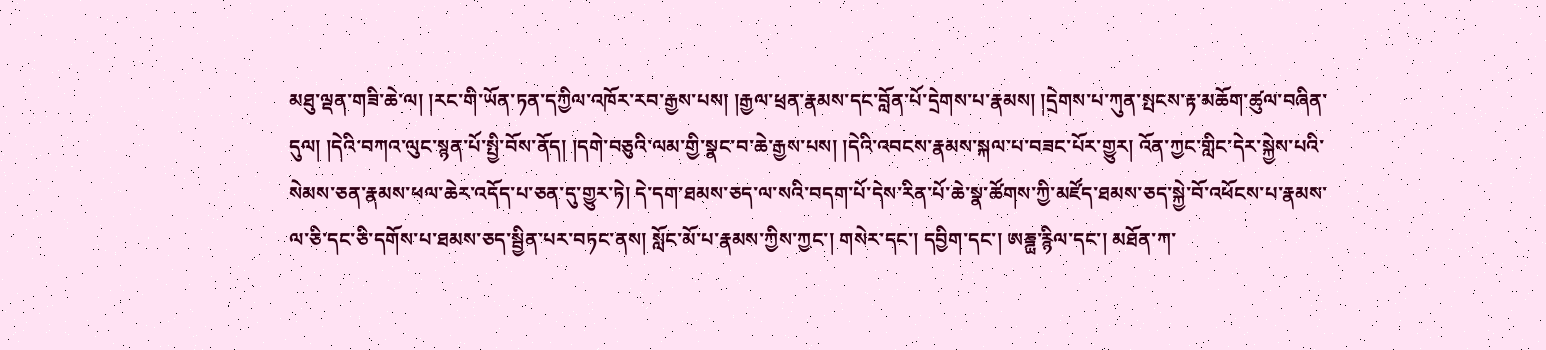མཐུ་ལྡན་གཟི་ཆེ་ལ། །རང་གི་ཡོན་ཏན་དཀྱིལ་འཁོར་རབ་རྒྱས་པས། །རྒྱལ་ཕྲན་རྣམས་དང་བློན་པོ་དྲེགས་པ་རྣམས། །དྲེགས་པ་ཀུན་སྤངས་རྟ་མཆོག་ཚུལ་བཞིན་དུལ། །དེའི་བཀའ་ལུང་སྙན་པོ་སྤྱི་བོས་ནོད། །དགེ་བཅུའི་ལམ་གྱི་སྣང་བ་ཆེ་རྒྱས་པས། །དེའི་འབངས་རྣམས་སྐལ་པ་བཟང་པོར་གྱུར། འོན་ཀྱང་གླིང་དེར་སྐྱེས་པའི་སེམས་ཅན་རྣམས་ཕལ་ཆེར་འདོད་པ་ཅན་དུ་གྱུར་ཏེ། དེ་དག་ཐམས་ཅད་ལ་སའི་བདག་པོ་དེས་རིན་པོ་ཆེ་སྣ་ཚོགས་ཀྱི་མཛོད་ཐམས་ཅད་སྐྱེ་བོ་འཕོངས་པ་རྣམས་ལ་ཅི་དང་ཅི་དགོས་པ་ཐམས་ཅད་སྦྱིན་པར་བཏང་ནས། སློང་མོ་པ་རྣམས་ཀྱིས་ཀྱང་། གསེར་དང་། དབྱིག་དང་། ཨཎྜྻ་རྙིལ་དང་། མཐོན་ཀ་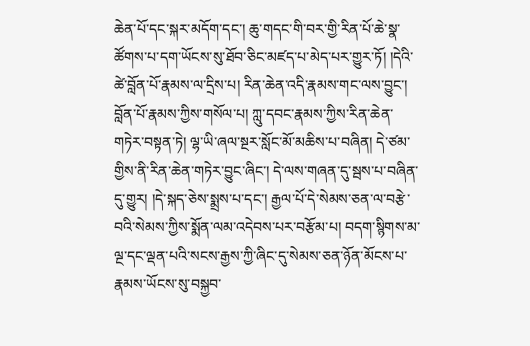ཆེན་པོ་དང་སྐར་མདོག་དང་། ཆུ་གདང་གི་བར་གྱི་རིན་པོ་ཆེ་སྣ་ཚོགས་པ་དག་ཡོངས་སུ་ཐོབ་ཅིང་མཛད་པ་མེད་པར་གྱུར་ཏོ། །དེའི་ཚེ་བློན་པོ་རྣམས་ལ་དྲིས་པ། རིན་ཆེན་འདི་རྣམས་གང་ལས་བྱུང་། བློན་པོ་རྣམས་ཀྱིས་གསོལ་པ། ཀླུ་དབང་རྣམས་ཀྱིས་རིན་ཆེན་གཏེར་བསྟན་ཏེ། ལྷ་ཡི་ཞལ་སྔར་སློང་མོ་མཆིས་པ་བཞིན། དེ་ཙམ་གྱིས་ནི་རིན་ཆེན་གཏེར་བྱུང་ཞིང་། དེ་ལས་གཞན་དུ་སྦས་པ་བཞིན་དུ་གྱུར། །དེ་སྐད་ཅེས་སྨྲས་པ་དང་། རྒྱལ་པོ་དེ་སེམས་ཅན་ལ་བརྩེ་བའི་སེམས་ཀྱིས་སྨོན་ལམ་འདེབས་པར་བརྩོམ་པ། བདག་སྙིགས་མ་ལྔ་དང་ལྡན་པའི་སངས་རྒྱས་ཀྱི་ཞིང་དུ་སེམས་ཅན་ཉོན་མོངས་པ་རྣམས་ཡོངས་སུ་བསྐྱབ་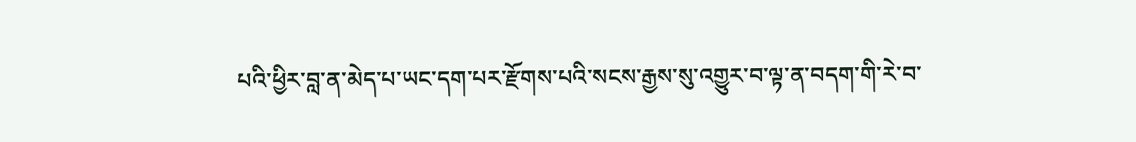པའི་ཕྱིར་བླ་ན་མེད་པ་ཡང་དག་པར་རྫོགས་པའི་སངས་རྒྱས་སུ་འགྱུར་བ་ལྟ་ན་བདག་གི་རེ་བ་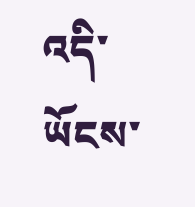འདི་ཡོངས་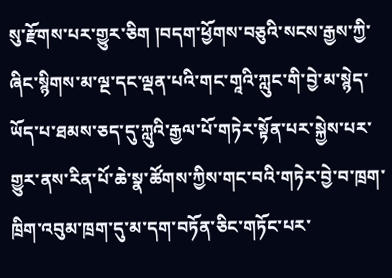སུ་རྫོགས་པར་གྱུར་ཅིག །བདག་ཕྱོགས་བཅུའི་སངས་རྒྱས་ཀྱི་ཞིང་སྙིགས་མ་ལྔ་དང་ལྡན་པའི་གང་གཱའི་ཀླུང་གི་བྱེ་མ་སྙེད་ཡོད་པ་ཐམས་ཅད་དུ་ཀླུའི་རྒྱལ་པོ་གཏེར་སྟོན་པར་སྐྱེས་པར་གྱུར་ནས་རིན་པོ་ཆེ་སྣ་ཚོགས་ཀྱིས་གང་བའི་གཏེར་བྱེ་བ་ཁྲག་ཁྲིག་འབུམ་ཁྲག་དུ་མ་དག་བཏོན་ཅིང་གཏོང་པར་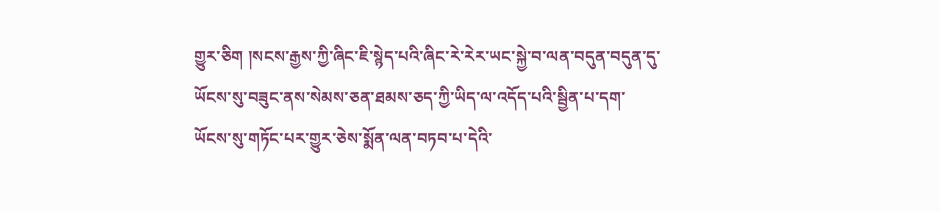གྱུར་ཅིག །སངས་རྒྱས་ཀྱི་ཞིང་ཇི་སྙེད་པའི་ཞིང་རེ་རེར་ཡང་སྐྱེ་བ་ལན་བདུན་བདུན་དུ་ཡོངས་སུ་བཟུང་ནས་སེམས་ཅན་ཐམས་ཅད་ཀྱི་ཡིད་ལ་འདོད་པའི་སྦྱིན་པ་དག་ཡོངས་སུ་གཏོང་པར་གྱུར་ཅེས་སྨོན་ལན་བཏབ་པ་དེའི་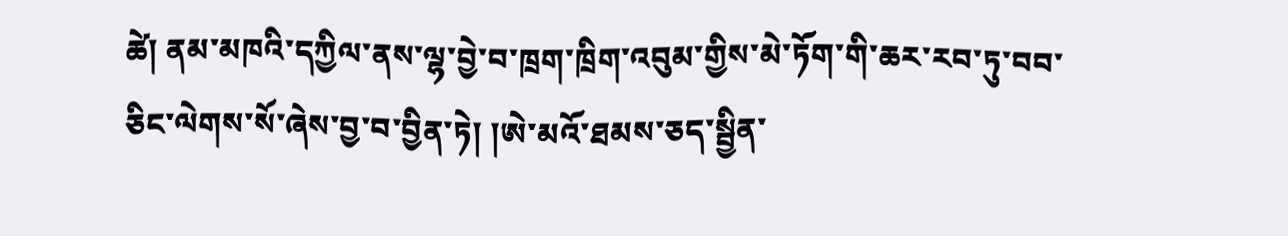ཚེ། ནམ་མཁའི་དཀྱིལ་ནས་ལྷ་བྱེ་བ་ཁྲག་ཁྲིག་འབུམ་གྱིས་མེ་ཏོག་གི་ཆར་རབ་ཏུ་བབ་ཅིང་ལེགས་སོ་ཞེས་བྱ་བ་བྱིན་ཏེ། །ཨེ་མའོ་ཐམས་ཅད་སྦྱིན་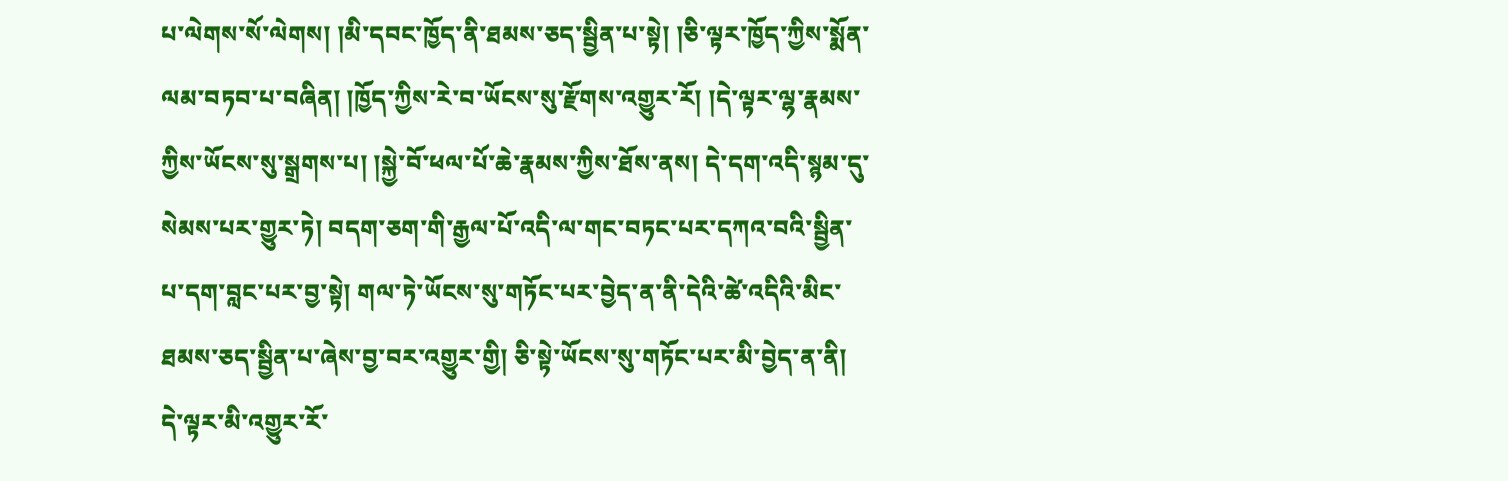པ་ལེགས་སོ་ལེགས། །མི་དབང་ཁྱོད་ནི་ཐམས་ཅད་སྦྱིན་པ་སྟེ། །ཅི་ལྟར་ཁྱོད་ཀྱིས་སྨོན་ལམ་བཏབ་པ་བཞིན། །ཁྱོད་ཀྱིས་རེ་བ་ཡོངས་སུ་རྫོགས་འགྱུར་རོ། །དེ་ལྟར་ལྷ་རྣམས་ཀྱིས་ཡོངས་སུ་སྒྲགས་པ། །སྐྱེ་བོ་ཕལ་པོ་ཆེ་རྣམས་ཀྱིས་ཐོས་ནས། དེ་དག་འདི་སྙམ་དུ་སེམས་པར་གྱུར་ཏེ། བདག་ཅག་གི་རྒྱལ་པོ་འདི་ལ་གང་བཏང་པར་དཀའ་བའི་སྦྱིན་པ་དག་བླང་པར་བྱ་སྟེ། གལ་ཏེ་ཡོངས་སུ་གཏོང་པར་བྱེད་ན་ནི་དེའི་ཚེ་འདིའི་མིང་ཐམས་ཅད་སྦྱིན་པ་ཞེས་བྱ་བར་འགྱུར་གྱི། ཅི་སྟེ་ཡོངས་སུ་གཏོང་པར་མི་བྱེད་ན་ནི། དེ་ལྟར་མི་འགྱུར་རོ་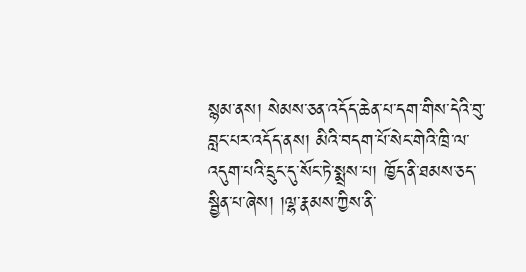སྙམ་ནས། སེམས་ཅན་འདོད་ཆེན་པ་དག་གིས་དེའི་བུ་བླང་པར་འདོད་ནས། མིའི་བདག་པོ་སེང་གེའི་ཁྲི་ལ་འདུག་པའི་དྲུང་དུ་སོང་ཏེ་སྨྲས་པ། ཁྱོད་ནི་ཐམས་ཅད་སྦྱིན་པ་ཞེས། །ལྷ་རྣམས་ཀྱིས་ནི་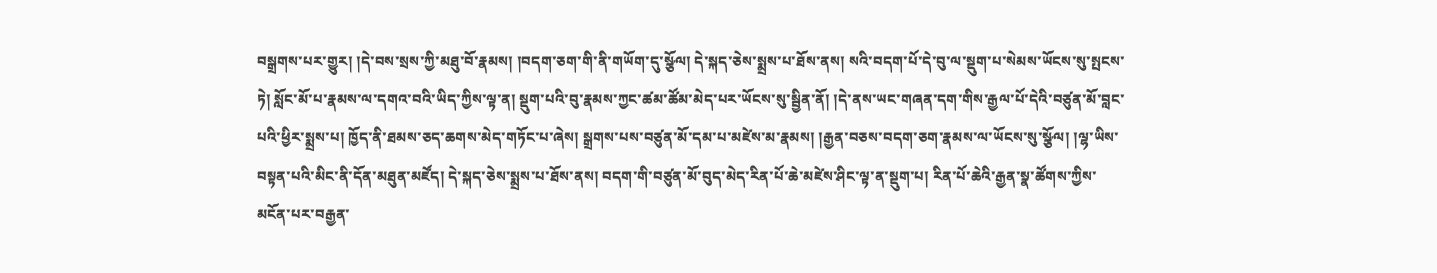བསྒྲགས་པར་གྱུར། །དེ་བས་སྲས་ཀྱི་མཐུ་བོ་རྣམས། །བདག་ཅག་གི་ནི་གཡོག་དུ་སྩོལ། དེ་སྐད་ཅེས་སྨྲས་པ་ཐོས་ནས། སའི་བདག་པོ་དེ་བུ་ལ་སྡུག་པ་སེམས་ཡོངས་སུ་སྤངས་ཏེ། སློང་མོ་པ་རྣམས་ལ་དགའ་བའི་ཡིད་ཀྱིས་ལྟ་ན། སྡུག་པའི་བུ་རྣམས་ཀྱང་ཚམ་ཚོམ་མེད་པར་ཡོངས་སུ་སྦྱིན་ནོ། །དེ་ནས་ཡང་གཞན་དག་གིས་རྒྱལ་པོ་དེའི་བཙུན་མོ་བླང་པའི་ཕྱིར་སྨྲས་པ། ཁྱོད་ནི་ཐམས་ཅད་ཆགས་མེད་གཏོང་པ་ཞེས། སྒྲགས་པས་བཙུན་མོ་དམ་པ་མཛེས་མ་རྣམས། །རྒྱན་བཅས་བདག་ཅག་རྣམས་ལ་ཡོངས་སུ་སྩོལ། །ལྷ་ཡིས་བསྟན་པའི་མིང་ནི་དོན་མཐུན་མཛོད། དེ་སྐད་ཅེས་སྨྲས་པ་ཐོས་ནས། བདག་གི་བཙུན་མོ་བུད་མེད་རིན་པོ་ཆེ་མཛེས་ཤིང་ལྟ་ན་སྡུག་པ། རིན་པོ་ཆེའི་རྒྱན་སྣ་ཚོགས་ཀྱིས་མངོན་པར་བརྒྱན་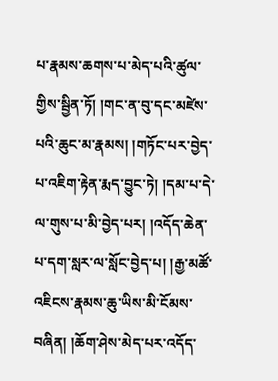པ་རྣམས་ཆགས་པ་མེད་པའི་ཚུལ་གྱིས་སྦྱིན་ཏོ། །གང་ན་བུ་དང་མཛེས་པའི་ཆུང་མ་རྣམས། །གཏོང་པར་བྱེད་པ་འཇིག་རྟེན་རྨད་བྱུང་ཏེ། །དམ་པ་དེ་ལ་གུས་པ་མི་བྱེད་པར། །འདོད་ཆེན་པ་དག་སླར་ལ་སློང་བྱེད་པ། །རྒྱ་མཚོ་འཇིངས་རྣམས་ཆུ་ཡིས་མི་ངོམས་བཞིན། །ཆོག་ཤེས་མེད་པར་འདོད་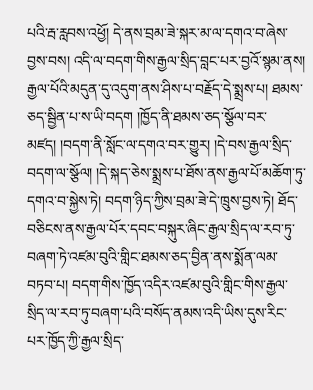པའི་རྦ་རླབས་འཕྱོ། དེ་ནས་བྲམ་ཟེ་སྐར་མ་ལ་དགའ་བ་ཞེས་བྱས་བས། འདི་ལ་བདག་གིས་རྒྱལ་སྲིད་བླང་པར་བྱའོ་སྙམ་ནས། རྒྱལ་པོའི་མདུན་དུ་འདུག་ནས་ཤིས་པ་བརྗོད་དེ་སྨྲས་པ། ཐམས་ཅད་སྦྱིན་པ་ས་ཡི་བདག །ཁྱོད་ནི་ཐམས་ཅད་སྩོལ་བར་མཛད། །བདག་ནི་སློང་ལ་དགའ་བར་གྱུར། །དེ་བས་རྒྱལ་སྲིད་བདག་ལ་སྩོལ། །དེ་སྐད་ཅེས་སྨྲས་པ་ཐོས་ནས་རྒྱལ་པོ་མཆོག་ཏུ་དགའ་བ་སྐྱེས་ཏེ། བདག་ཉིད་ཀྱིས་བྲམ་ཟེ་དེ་ཁྲུས་བྱས་ཏེ། ཐོད་བཅིངས་ནས་རྒྱལ་པོར་དབང་བསྐུར་ཞིང་རྒྱལ་སྲིད་ལ་རབ་ཏུ་བཞག་ཏེ་འཛམ་བུའི་གླིང་ཐམས་ཅད་བྱིན་ནས་སྨོན་ལམ་བཏབ་པ། བདག་གིས་ཁྱོད་འདིར་འཛམ་བུའི་གླིང་གིས་རྒྱལ་སྲིད་ལ་རབ་ཏུ་བཞག་པའི་བསོད་ནམས་འདི་ཡིས་དུས་རིང་པར་ཁྱོད་ཀྱི་རྒྱལ་སྲིད་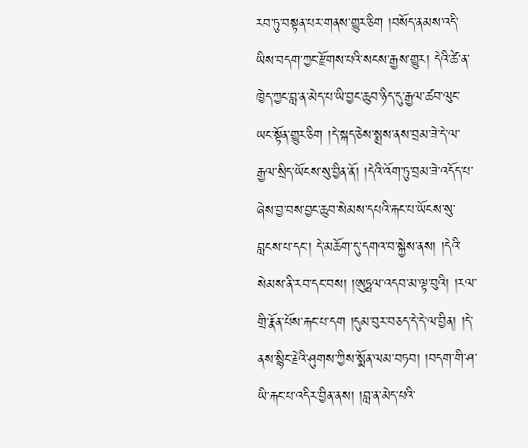རབ་ཏུ་བསྟན་པར་གནས་གྱུར་ཅིག །བསོད་ནམས་འདི་ཡིས་བདག་ཀྱང་རྫོགས་པའི་སངས་རྒྱས་གྱུར། དེའི་ཚེ་ན་ཁྱེད་ཀྱང་བླ་ན་མེད་པ་ཡི་བྱང་ཆུབ་ཉིད་དུ་རྒྱལ་ཚབ་ལུང་ཡང་སྟོན་གྱུར་ཅིག །དེ་སྐད་ཅེས་སྨྲས་ནས་བྲམ་ཟེ་དེ་ལ་རྒྱལ་སྲིད་ཡོངས་སུ་བྱིན་ནོ། །དེའི་འོག་ཏུ་བྲམ་ཟེ་འདོད་པ་ཞེས་བྱ་བས་བྱང་ཆུབ་སེམས་དཔའི་རྐང་པ་ཡོངས་སུ་བླངས་པ་དང་། དེ་མཆོག་དུ་དགའ་བ་སྐྱེས་ནས། །དེའི་སེམས་ནི་རབ་དང་བས། །ཨུཏྤལ་འདབ་མ་ལྟ་བུའི། །རལ་གྲི་རྣོན་པོས་རྐང་པ་དག །དུམ་བུར་བཅད་དེ་དེ་ལ་བྱིན། །དེ་ནས་སྙིང་རྗེའི་ཤུགས་ཀྱིས་སྨོན་ལམ་བཏབ། །བདག་གི་ཤ་ཡི་རྐང་པ་འདིར་བྱིན་ནས། །བླ་ན་མེད་པའི་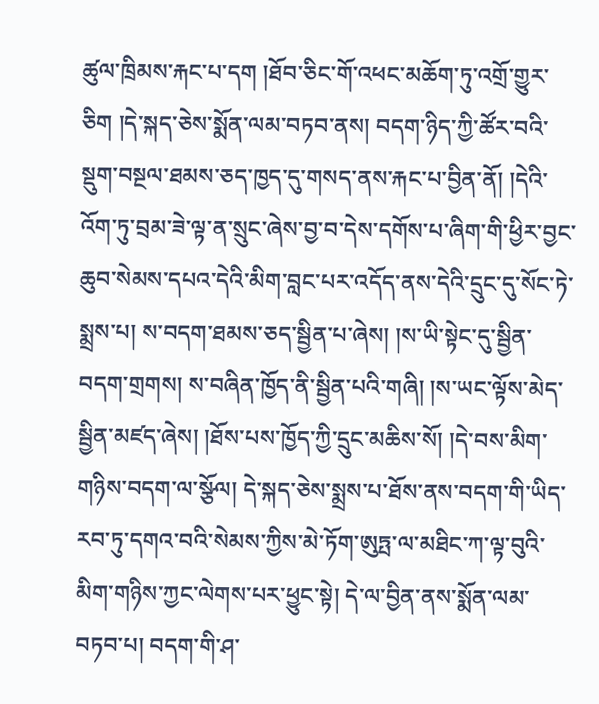ཚུལ་ཁྲིམས་རྐང་པ་དག །ཐོབ་ཅིང་གོ་འཕང་མཆོག་ཏུ་འགྲོ་གྱུར་ཅིག །དེ་སྐད་ཅེས་སྨོན་ལམ་བཏབ་ནས། བདག་ཉིད་ཀྱི་ཚོར་བའི་སྡུག་བསྔལ་ཐམས་ཅད་ཁྱད་དུ་གསད་ནས་རྐང་པ་བྱིན་ནོ། །དེའི་འོག་ཏུ་བྲམ་ཟེ་ལྟ་ན་སྲུང་ཞེས་བྱ་བ་དེས་དགོས་པ་ཞིག་གི་ཕྱིར་བྱང་ཆུབ་སེམས་དཔའ་དེའི་མིག་བླང་པར་འདོད་ནས་དེའི་དྲུང་དུ་སོང་ཏེ་སྨྲས་པ། ས་བདག་ཐམས་ཅད་སྦྱིན་པ་ཞེས། །ས་ཡི་སྟེང་དུ་སྦྱིན་བདག་གྲགས། ས་བཞིན་ཁྱོད་ནི་སྦྱིན་པའི་གཞི། །ས་ཡང་ལྟོས་མེད་སྦྱིན་མཛད་ཞེས། །ཐོས་པས་ཁྱོད་ཀྱི་དྲུང་མཆིས་སོ། །དེ་བས་མིག་གཉིས་བདག་ལ་སྩོལ། དེ་སྐད་ཅེས་སྨྲས་པ་ཐོས་ནས་བདག་གི་ཡིད་རབ་ཏུ་དགའ་བའི་སེམས་ཀྱིས་མེ་ཏོག་ཨུཏྤ་ལ་མཐིང་ཀ་ལྟ་བུའི་མིག་གཉིས་ཀྱང་ལེགས་པར་ཕྱུང་སྟེ། དེ་ལ་བྱིན་ནས་སྨོན་ལམ་བཏབ་པ། བདག་གི་ཤ་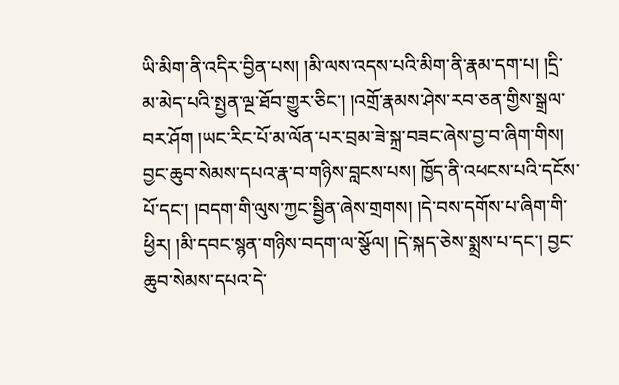ཡི་མིག་ནི་འདིར་བྱིན་པས། །མི་ལས་འདས་པའི་མིག་ནི་རྣམ་དག་པ། །དྲི་མ་མེད་པའི་སྤྱན་ལྔ་ཐོབ་གྱུར་ཅིང་། །འགྲོ་རྣམས་ཤེས་རབ་ཅན་གྱིས་སྒྲལ་བར་ཤོག །ཡང་རིང་པོ་མ་ལོན་པར་བྲམ་ཟེ་སྐྲ་བཟང་ཞེས་བྱ་བ་ཞིག་གིས། བྱང་ཆུབ་སེམས་དཔའ་རྣ་བ་གཉིས་བླངས་པས། ཁྱོད་ནི་འཕངས་པའི་དངོས་པོ་དང་། །བདག་གི་ལུས་ཀྱང་སྦྱིན་ཞེས་གྲགས། །དེ་བས་དགོས་པ་ཞིག་གི་ཕྱིར། །མི་དབང་སྙན་གཉིས་བདག་ལ་སྩོལ། །དེ་སྐད་ཅེས་སྨྲས་པ་དང་། བྱང་ཆུབ་སེམས་དཔའ་དེ་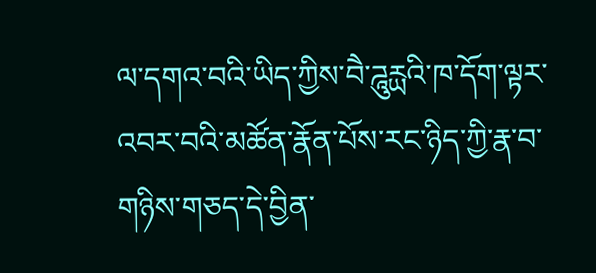ལ་དགའ་བའི་ཡིད་ཀྱིས་བཻ་ཌཱུརྻའི་ཁ་དོག་ལྟར་འབར་བའི་མཚོན་རྣོན་པོས་རང་ཉིད་ཀྱི་རྣ་བ་གཉིས་གཅད་དེ་བྱིན་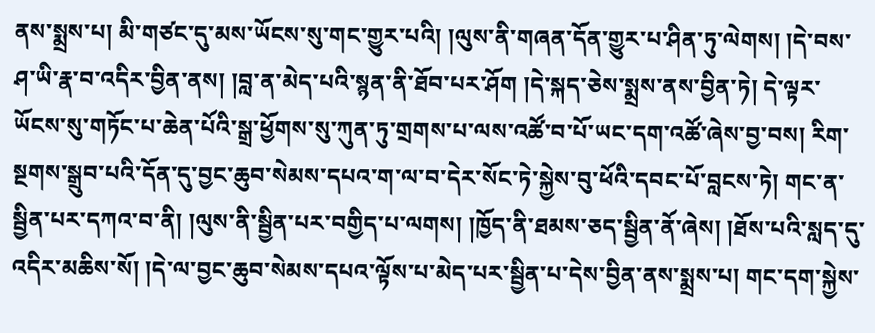ནས་སྨྲས་པ། མི་གཙང་དུ་མས་ཡོངས་སུ་གང་གྱུར་པའི། །ལུས་ནི་གཞན་དོན་གྱུར་པ་ཤིན་ཏུ་ལེགས། །དེ་བས་ཤ་ཡི་རྣ་བ་འདིར་བྱིན་ནས། །བླ་ན་མེད་པའི་སྙན་ནི་ཐོབ་པར་ཤོག །དེ་སྐད་ཅེས་སྨྲས་ནས་བྱིན་ཏེ། དེ་ལྟར་ཡོངས་སུ་གཏོང་པ་ཆེན་པོའི་སྒྲ་ཕྱོགས་སུ་ཀུན་ཏུ་གྲགས་པ་ལས་འཚོ་བ་པོ་ཡང་དག་འཚོ་ཞེས་བྱ་བས། རིག་སྔགས་སྒྲུབ་པའི་དོན་དུ་བྱང་ཆུབ་སེམས་དཔའ་ག་ལ་བ་དེར་སོང་ཏེ་སྐྱེས་བུ་ཕོའི་དབང་པོ་བླངས་ཏེ། གང་ན་སྦྱིན་པར་དཀའ་བ་ནི། །ལུས་ནི་སྦྱིན་པར་བགྱིད་པ་ལགས། །ཁྱོད་ནི་ཐམས་ཅད་སྦྱིན་ནོ་ཞེས། །ཐོས་པའི་སླད་དུ་འདིར་མཆིས་སོ། །དེ་ལ་བྱང་ཆུབ་སེམས་དཔའ་ལྟོས་པ་མེད་པར་སྦྱིན་པ་དེས་བྱིན་ནས་སྨྲས་པ། གང་དག་སྐྱེས་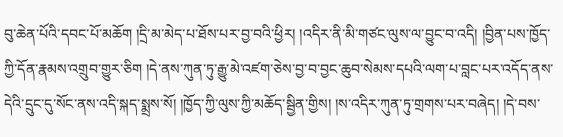བུ་ཆེན་པོའི་དབང་པོ་མཆོག །དྲི་མ་མེད་པ་ཐོས་པར་བྱ་བའི་ཕྱིར། །འདིར་ནི་མི་གཙང་ལུས་ལ་བྱུང་བ་འདི། །བྱིན་པས་ཁྱོད་ཀྱི་དོན་རྣམས་འགྲུབ་གྱུར་ཅིག །དེ་ནས་ཀུན་ཏུ་རྒྱུ་མེ་འཛག་ཅེས་བྱ་བ་བྱང་ཆུབ་སེམས་དཔའི་ལག་པ་བླང་པར་འདོད་ནས་དེའི་དྲུང་དུ་སོང་ནས་འདི་སྐད་སྨྲས་སོ། །ཁྱོད་ཀྱི་ལུས་ཀྱི་མཆོད་སྦྱིན་གྱིས། །ས་འདིར་ཀུན་ཏུ་གྲགས་པར་བཞེད། །དེ་བས་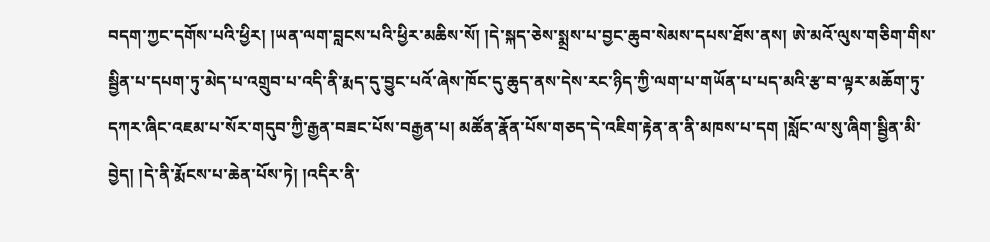བདག་ཀྱང་དགོས་པའི་ཕྱིར། །ཡན་ལག་བླངས་པའི་ཕྱིར་མཆིས་སོ། །དེ་སྐད་ཅེས་སྨྲས་པ་བྱང་ཆུབ་སེམས་དཔས་ཐོས་ནས། ཨེ་མའོ་ལུས་གཅིག་གིས་སྦྱིན་པ་དཔག་ཏུ་མེད་པ་འགྲུབ་པ་འདི་ནི་རྨད་དུ་བྱུང་པའོ་ཞེས་ཁོང་དུ་ཆུད་ནས་དེས་རང་ཉིད་ཀྱི་ལག་པ་གཡོན་པ་པད་མའི་རྩ་བ་ལྟར་མཆོག་ཏུ་དཀར་ཞིང་འཇམ་པ་སོར་གདུབ་ཀྱི་རྒྱན་བཟང་པོས་བརྒྱན་པ། མཚོན་རྣོན་པོས་གཅད་དེ་འཇིག་རྟེན་ན་ནི་མཁས་པ་དག །སློང་ལ་སུ་ཞིག་སྦྱིན་མི་བྱེད། །དེ་ནི་རྨོངས་པ་ཆེན་པོས་ཏེ། །འདིར་ནི་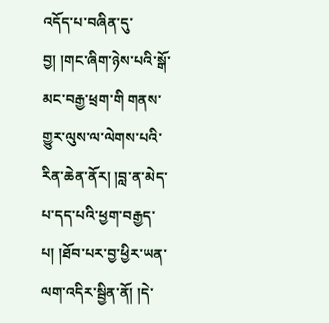འདོད་པ་བཞིན་དུ་བྱ། །གང་ཞིག་ཉེས་པའི་སྒོ་མང་བརྒྱ་ཕྲག་གི གནས་གྱུར་ལུས་ལ་ལེགས་པའི་རིན་ཆེན་ནོར། །བླ་ན་མེད་པ་དད་པའི་ཕྱག་བརྒྱད་པ། །ཐོབ་པར་བྱ་ཕྱིར་ཡན་ལག་འདིར་སྦྱིན་ནོ། །དེ་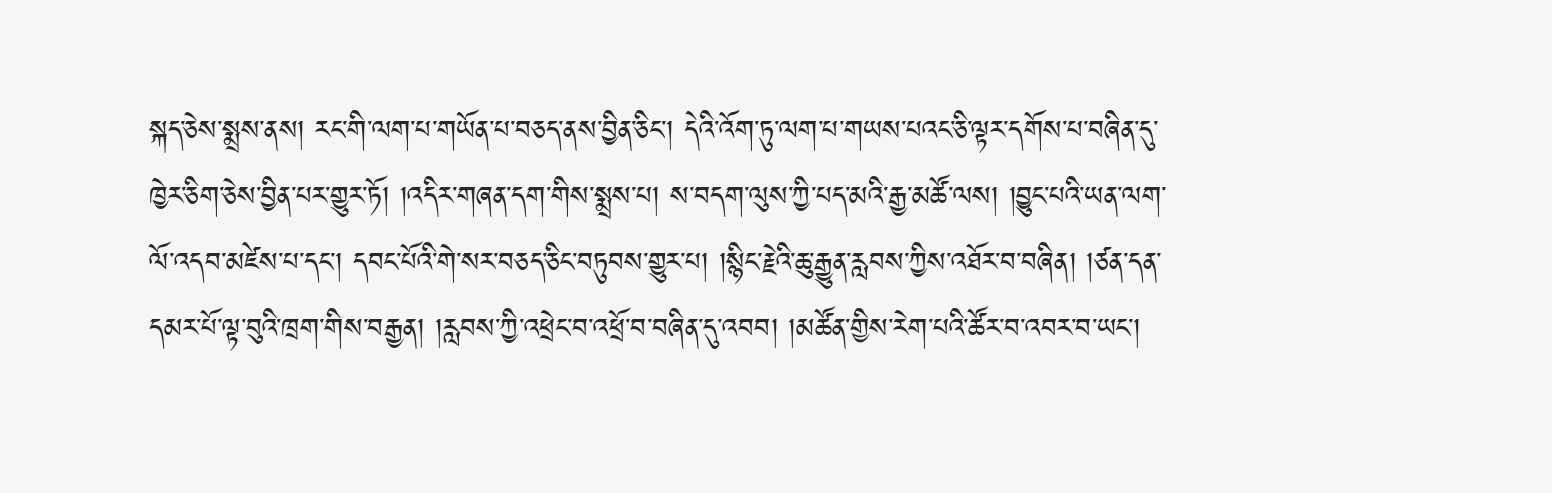སྐད་ཅེས་སྨྲས་ནས། རང་གི་ལག་པ་གཡོན་པ་བཅད་ནས་བྱིན་ཅིང་། དེའི་འོག་ཏུ་ལག་པ་གཡས་པའང་ཅི་ལྟར་དགོས་པ་བཞིན་དུ་ཁྱེར་ཅིག་ཅེས་བྱིན་པར་གྱུར་ཏོ། །འདིར་གཞན་དག་གིས་སྨྲས་པ། ས་བདག་ལུས་ཀྱི་པད་མའི་རྒྱ་མཚོ་ལས། །བྱུང་པའི་ཡན་ལག་ལོ་འདབ་མཛེས་པ་དང་། དབང་པོའི་གེ་སར་བཅད་ཅིང་བཏུབས་གྱུར་པ། །སྙིང་རྗེའི་ཆུ་རྒྱུན་རླབས་ཀྱིས་འཐོར་བ་བཞིན། །ཙན་དན་དམར་པོ་ལྟ་བུའི་ཁྲག་གིས་བརྒྱན། །རླབས་ཀྱི་འཕྲེང་བ་འཕྲོ་བ་བཞིན་དུ་འབབ། །མཚོན་གྱིས་རེག་པའི་ཚོར་བ་འབར་བ་ཡང་།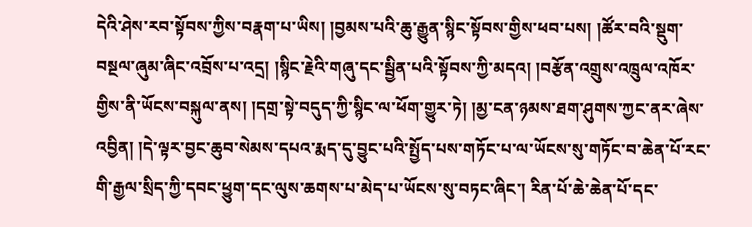དེའི་ཤེས་རབ་སྟོབས་ཀྱིས་བརྣག་པ་ཡིས། །བྱམས་པའི་ཆུ་རྒྱུན་སྙིང་སྟོབས་གྱིས་ཕབ་པས། །ཚོར་བའི་སྡུག་བསྔལ་ཞུམ་ཞིང་འབྲོས་པ་འདྲ། །སྙིང་རྗེའི་གཞུ་དང་སྦྱིན་པའི་སྟོབས་ཀྱི་མདའ། །བརྩོན་འགྲུས་འཁྲུལ་འཁོར་གྱིས་ནི་ཡོངས་བསྐུལ་ནས། །དགྲ་སྟེ་བདུད་ཀྱི་སྙིང་ལ་ཕོག་གྱུར་ཏེ། །མྱ་ངན་ཉམས་ཐག་ཤུགས་ཀྱང་ནར་ཞེས་འབྱིན། །དེ་ལྟར་བྱང་ཆུབ་སེམས་དཔའ་རྨད་དུ་བྱུང་པའི་སྤྱོད་པས་གཏོང་པ་ལ་ཡོངས་སུ་གཏོང་བ་ཆེན་པོ་རང་གི་རྒྱལ་སྲིད་ཀྱི་དབང་ཕྱུག་དང་ལུས་ཆགས་པ་མེད་པ་ཡོངས་སུ་བཏང་ཞིང་། རིན་པོ་ཆེ་ཆེན་པོ་དང་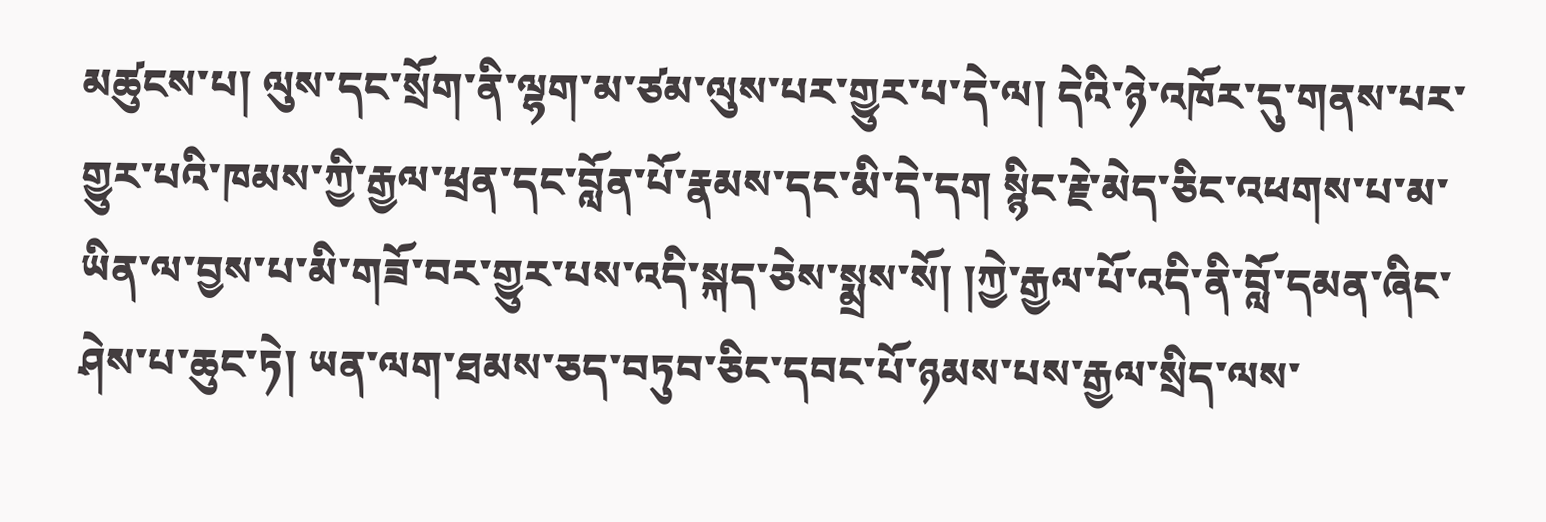མཚུངས་པ། ལུས་དང་སྲོག་ནི་ལྷག་མ་ཙམ་ལུས་པར་གྱུར་པ་དེ་ལ། དེའི་ཉེ་འཁོར་དུ་གནས་པར་གྱུར་པའི་ཁམས་ཀྱི་རྒྱལ་ཕྲན་དང་བློན་པོ་རྣམས་དང་མི་དེ་དག སྙིང་རྗེ་མེད་ཅིང་འཕགས་པ་མ་ཡིན་ལ་བྱས་པ་མི་གཟོ་བར་གྱུར་པས་འདི་སྐད་ཅེས་སྨྲས་སོ། །ཀྱེ་རྒྱལ་པོ་འདི་ནི་བློ་དམན་ཞིང་ཤེས་པ་ཆུང་ཏེ། ཡན་ལག་ཐམས་ཅད་བཏུབ་ཅིང་དབང་པོ་ཉམས་པས་རྒྱལ་སྲིད་ལས་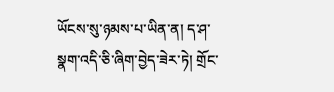ཡོངས་སུ་ཉམས་པ་ཡིན་ན། ད་ཤ་སྣག་འདི་ཅི་ཞིག་བྱེད་ཟེར་ཏེ། གྲོང་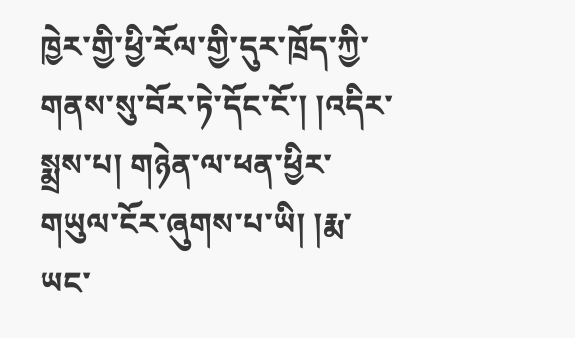ཁྱེར་གྱི་ཕྱི་རོལ་གྱི་དུར་ཁྲོད་ཀྱི་གནས་སུ་བོར་ཏེ་དོང་ངོ་། །འདིར་སྨྲས་པ། གཉེན་ལ་ཕན་ཕྱིར་གཡུལ་ངོར་ཞུགས་པ་ཡི། །རྨ་ཡང་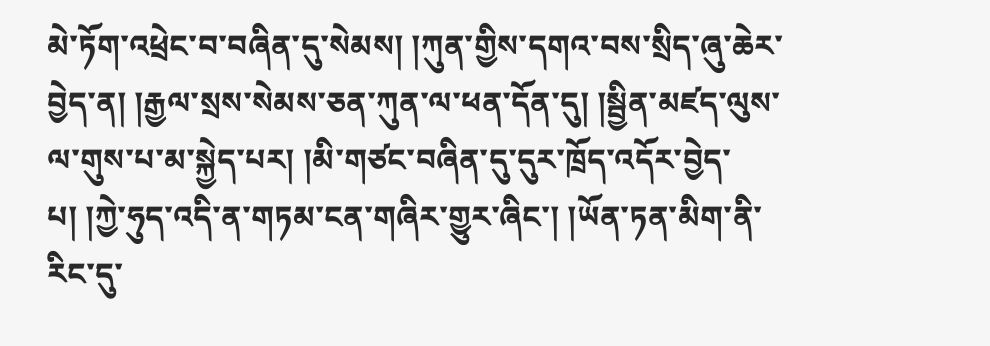མེ་ཏོག་འཕྲེང་བ་བཞིན་དུ་སེམས། །ཀུན་གྱིས་དགའ་བས་སྲིད་ཞུ་ཆེར་བྱེད་ན། །རྒྱལ་སྲས་སེམས་ཅན་ཀུན་ལ་ཕན་དོན་དུ། །སྦྱིན་མཛད་ལུས་ལ་གུས་པ་མ་སྐྱེད་པར། །མི་གཙང་བཞིན་དུ་དུར་ཁྲོད་འདོར་བྱེད་པ། །ཀྱེ་ཧུད་འདི་ན་གཏམ་ངན་གཞིར་གྱུར་ཞིང་། །ཡོན་ཏན་མིག་ནི་རིང་དུ་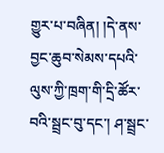གྱུར་པ་བཞིན། །དེ་ནས་བྱང་ཆུབ་སེམས་དཔའི་ལུས་ཀྱི་ཁྲག་གི་དྲི་ཚོར་བའི་སྦྲང་བུ་དང་། ཤ་སྦྲང་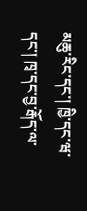མཆུ་རིང་དང་། ཁྱི་དང་ཝ་དང་། ཁྭ་དང་བྱ་རྒོད་ལ་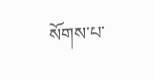སོགས་པ་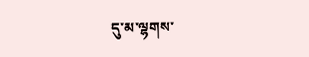དུ་མ་ལྷགས་